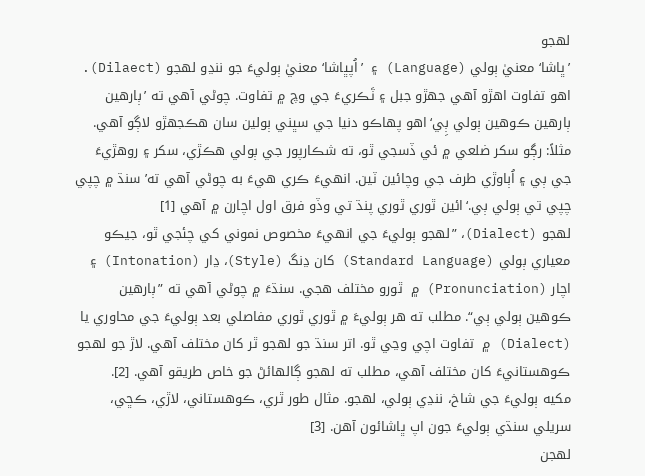لهجو
’ڀاشا‘ معنيٰ ٻولي (Language) ۽ ’اُپڀاشا‘ معنيٰ ٻوليءَ جو ننڍو لهجو (Dilaect). اهو تفاوت اهڙو آهي جهڙو جبل ۽ ٽَڪريءَ جي وچ ۾ تفاوت. چوڻي آهي ته ’ٻارهين ٻارهين ڪوهين ٻولي ٻِي‘اهو پهاڪو دنيا جي سڀني ٻولين سان هڪجهڙو لاڳو آهي. مثلاً: رڳو سکر ضلعي ۾ ئي ڏسجي ٿو، ته شڪارپور جي ٻولي هڪڙي، سکر ۽ روهڙيءَ جي ٻي ۽ اُٻاوڙي طرف جي وچائين ٽين. انهيءَ ڪري هيءَ به چوڻي آهي ته’سنڌ ۾ چپي چپي تي ٻولي ٻي.‘ائين ٿوري ٿوري پنڌ تي وڏو فرق اول اچارن ۾ آهي [1]
لهجو (Dialect)، ”لهجو ٻوليءَ جي انهيءَ مخصوص نموني کي چئجي ٿو، جيڪو معياري ٻولي (Standard Language) کان ڍنگ (Style)، ڍار (Intonation) ۽ اچار (Pronunciation) ۾ ٿورو مختلف هجي. سنڌءَ ۾ چوڻي آهي ته ”ٻارهين ڪوهين ٻولي ٻي“. مطلب ته هر ٻوليءَ ۾ ٿوري ٿوري مفاصلي بعد ٻوليءَ جي محاوري يا (Dialect) ۾ تفاوت اچي وڃي ٿو. اتر سنڌ جو لهجو ٿر کان مختلف آهي. لاڙ جو لهجو ڪوهستانيءَ کان مختلف آهي، مطلب ته لهجو ڳالهائڻ جو خاص طريقو آهي. [2].
مکيه ٻوليءَ جي شاخ، ننڍي ٻولي، لهجو. مثال طور ٿري، ڪوهستاني، لاڙي، ڪڇي، سريلي سنڌي ٻوليءَ جون اپ ڀاشائون آهن. [3]
لهجن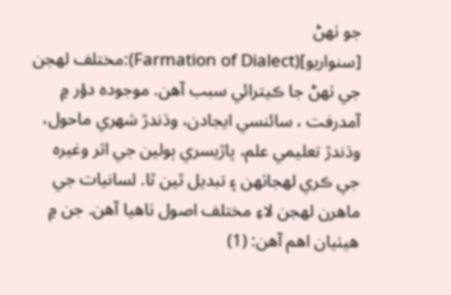جو ٺهڻ
[سنواريو](Farmation of Dialect):مختلف لهجن جي ٺهڻ جا ڪيترائي سبب آهن. موجوده دؤر ۾ آمدرفت ، سائنسي ايجادن، وڌندڙ شهري ماحول، وڌندڙ تعليمي علم، پاڙيسري ٻولين جي اثر وغيره جي ڪري لهجاٺهن ۽ تبديل ٿين ٿا. لسانيات جي ماهرن لهجن لاءِ مختلف اصول ٺاهيا آهن. جن ۾ هيٺيان اهم آهن: (1)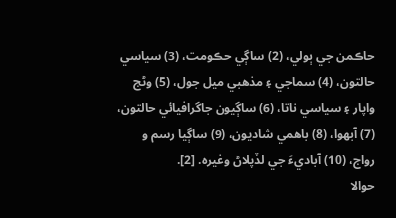حاڪمن جي ٻولي، (2) ساڳي حڪومت، (3) سياسي حالتون، (4) سماجي ۽ مذهبي ميل جول، (5) وڻج واپار ۽ سياسي ناتا، (6) ساڳيون جاگرافيائي حالتون، (7) آبهوا، (8) باهمي شاديون، (9) ساڳيا رسم و رواج، (10) آباديءَ جي لڏپلاڻ وغيره. [2].
حوالا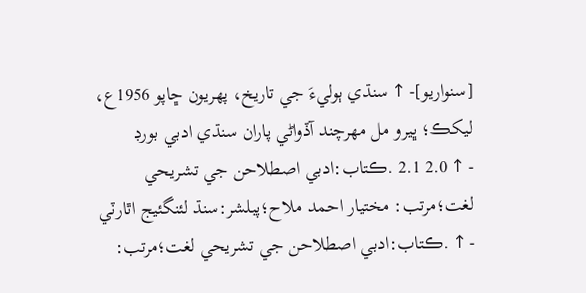[سنواريو]- ↑ سنڌي ٻوليءَ جي تاريخ، پهريون ڇاپو 1956ع، ليکڪ؛ ڀيرو مل مهرچند آڏواڻي پاران سنڌي ادبي بورڊ
- ↑ 2.0 2.1 .ڪتاب:ادبي اصطلاحن جي تشريحي لغت؛مرتب: مختيار احمد ملاح؛پبلشر:سنڌ لئنگئيج اٿارٽي
- ↑ .ڪتاب:ادبي اصطلاحن جي تشريحي لغت؛مرتب: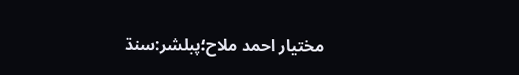مختيار احمد ملاح؛پبلشر:سنڌ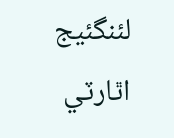لئنگئيج اٿارٽي